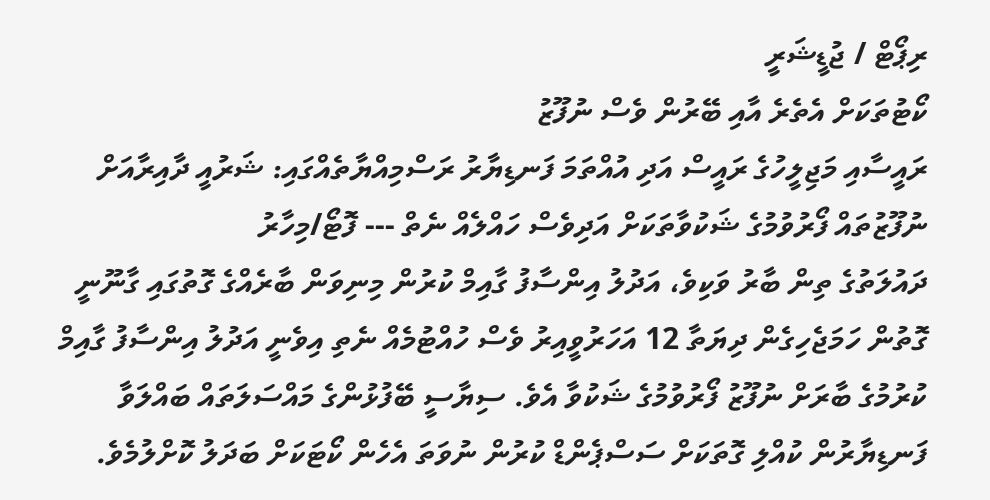ރިޕޯޓް / ޖުޑީޝަރީ
ކޯޓުތަކަށް އެތެރެ އާއި ބޭރުން ވެސް ނުފޫޒު
ރައީސާއި މަޖިލީހުގެ ރައީސް އަދި އުއްތަމަ ފަނޑިޔާރު ރަސްމިއްޔާތެއްގައި: ޝަރުއީ ދާއިރާއަށް ނުފޫޒުތައް ފޯރުވުމުގެ ޝަކުވާތަކަށް އަދިވެސް ހައްލެއް ނެތް --- ފޮޓޯ/މިހާރު
ދައުލަތުގެ ތިން ބާރު ވަކިވެ، އަދުލު އިންސާފު ގާއިމް ކުރުން މިނިވަން ބާރެއްގެ ގޮތުގައި ގާނޫނީ ގޮތުން ހަމަޖެހިގެން ދިޔަތާ 12 އަހަރުވީއިރު ވެސް ހުއްޓުމެއް ނެތި އިވެނީ އަދުލު އިންސާފު ގާއިމް ކުރުމުގެ ބާރަށް ނުފޫޒު ފޯރުވުމުގެ ޝަކުވާ އެވެ. ސިޔާސީ ބޭފުޅުންގެ މައްސަލަތައް ބައްލަވާ ފަނޑިޔާރުން ކުއްލި ގޮތަކަށް ސަސްޕެންޑް ކުރުން ނުވަތަ އެހެން ކޯޓަކަށް ބަދަލު ކޮށްލުމެވެ.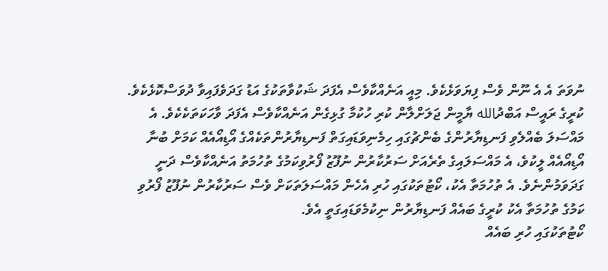ނުވަތަ އެ އެ ނޫން ވެސް ފިޔަވަޅެކެވެ. މިއީ އަނެއްކާވެސް އެފަދަ ޝަކުވާތަކުގެ އަޑު ގަދަވެފައިވާ ދުވަސްކޮޅެކެވެ.
ކުރީގެ ރައީސް އަބްދުالله ޔާމީން ޖަލަށްލާން ކުރި ހުކުމާ ގުޅިގެން އަނެއްކާވެސް އެފަދަ ވާހަކަތަކެކެވެ. އެ މައްސަލަ ބެއްލެވި ފަނޑިޔާރުންގެ ބެންޗުގައި ހިމެނިވަޑައިގަތް ފަނޑިޔާރުންތަކެއްގެ އޯޑިއޯއެއް ކަމަށް ބުނާ އޯޑިއޯއެއް ލީކުވެ، އެ މައްސަލައިގެ ތެރެއަށް ސަރުކާރުން ނުފޫޒު ފޯރުވިކަމުގެ ތުހުމަތު އަނެއްކާވެސް ދަނީ ގަދަވަމުންނެވެ. އެ ތުހުމަތާ އެކު، ކޯޓުތަކުގައި ހުރި އެހެން މައްސަލަތަކަށް ވެސް ސަރުކާރުން ނުފޫޒު ފޯރުވި ކަމުގެ ތުހުމަތާ އެކު ކުރީގެ ބައެއް ފަނޑިޔާރުން ނިކުމެވަޑައިގަތީ އެވެ.
ކޯޓުތަކުގައި ހުރި ބައެއް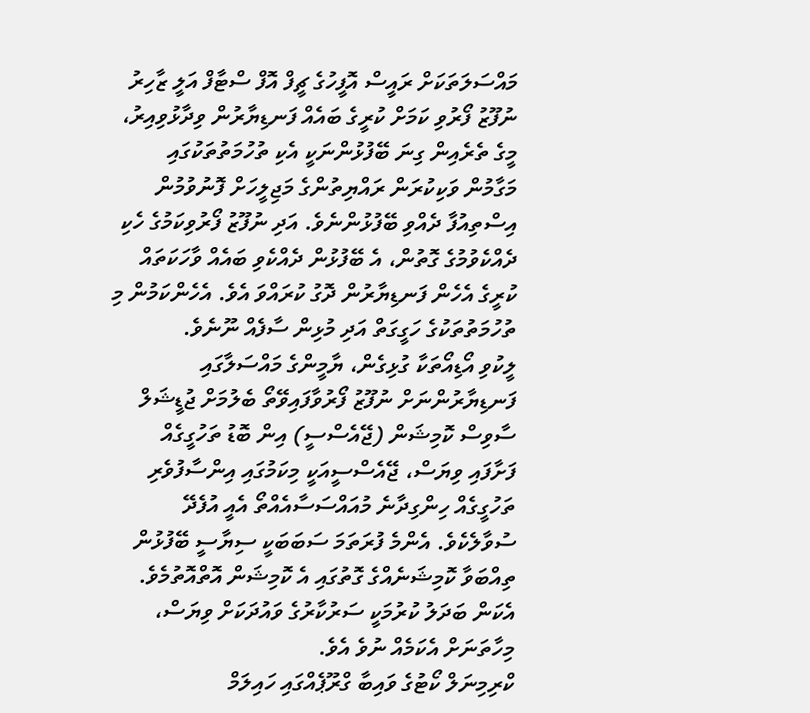މައްސަލަތަކަށް ރައީސް އޮފީހުގެ ޗީފް އޮފް ސްޓާފް އަލީ ޒާހިރު ނުފޫޒު ފޯރުވި ކަމަށް ކުރީގެ ބައެއް ފަނޑިޔާރުން ވިދާޅުވިއިރު، މީގެ ތެރެއިން ގިނަ ބޭފުޅުންނަކީ އެކި ތުހުމަތުތަކުގައި މަގާމުން ވަކިކުރަން ރައްޔިތުންގެ މަޖިލީހަށް ފޮނުވުމުން އިސްތިއުފާ ދެއްވި ބޭފުޅުންނެވެ. އަދި ނުފޫޒު ފޯރުވިކަމުގެ ހެކި ދެއްކެވުމުގެ ގޮތުން، އެ ބޭފުޅުން ދެއްކެވި ބައެއް ވާހަކަތައް ކުރީގެ އެހެން ފަނޑިޔާރުން ދޮގު ކުރައްވަ އެވެ. އެހެންކަމުން މި ތުހުމަތުތަކުގެ ހަގީގަތް އަދި މުޅިން ސާފެއް ނޫނެވެ.
ލީކުވި އޯޑިއޯތަކާ ގުޅިގެން، ޔާމީންގެ މައްސަލާގައި ފަނޑިޔާރުންނަށް ނުފޫޒު ފޯރުވާފައިވޭތޯ ބެލުމަށް ޖުޑީޝަލް ސާވިސް ކޮމިޝަން (ޖޭއެސްސީ) އިން ބޮޑު ތަހުގީގެއް ފަށާފައި ވިޔަސް، ޖޭއެސްސީއަކީ މިކަމުގައި އިންސާފުވެރި ތަހުގީގެއް ހިންގިދާނެ މުއައްސަސާއެއްތޯ އެއީ އުފެދޭ ސުވާލެކެވެ. އެންމެ ފުރަތަމަ ސަބަބަކީ ސިޔާސީ ބޭފުޅުން ތިއްބަވާ ކޮމިޝަނެއްގެ ގޮތުގައި އެ ކޮމިޝަން އޮތްއޮތުމެވެ. އެކަން ބަދަލު ކުރުމަކީ ސަރުކާރުގެ ވައުދަކަށް ވިޔަސް، މިހާތަނަށް އެކަމެއް ނުވެ އެވެ.
ކްރިމިނަލް ކޯޓުގެ ވައިބާ ގްރޫޕެއްގައި ހައިލަމް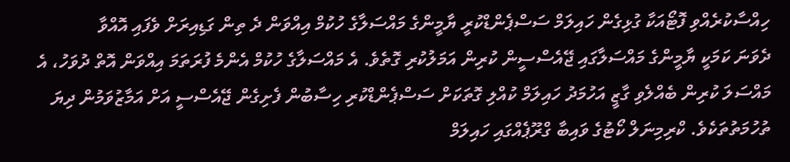ހިއްސާކުރެއްވި ފޮޓޯއަކާ ގުޅިގެން ހައިލަމް ސަސްޕެންޑްކުރީ ޔާމީންގެ މައްސަލާގެ ހުކުމް އިއްވަން ދެ ތިން ގަޑިއިރަށް ވެފައި އޮއްވާ
ދެވަނަ ކަމަކީ ޔާމީންގެ މައްސަލާގައި ޖޭއެސްސީން ކުރިން އަމަލުކުރި ގޮތެވެ. އެ މައްސަލާގެ ހުކުމް އެންމެ ފުރަތަމަ އިއްވަން އޮތް ދުވަހު، އެ މައްސަލަ ކުރިން ބެއްލެވި ގާޒީ އަހުމަދު ހައިލަމް ކުއްލި ގޮތަކަށް ސަސްޕެންޑްކުރި ހިސާބުން ފެށިގެން ޖޭއެސްސީ އަށް އަމާޒުވަމުން ދިޔަ ތުހުމަތުތަކެވެ. ކްރިމިނަލް ކޯޓުގެ ވައިބާ ގްރޫޕެއްގައި ހައިލަމް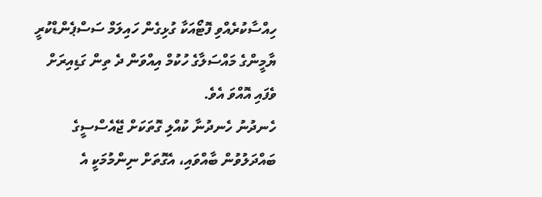ހިއްސާކުރެއްވި ފޮޓޯއަކާ ގުޅިގެން ހައިލަމް ސަސްޕެންޑްކުރީ ޔާމީންގެ މައްސަލާގެ ހުކުމް އިއްވަން ދެ ތިން ގަޑިއިރަށް ވެފައި އޮއްވަ އެވެ.
ހެނދުނު ހެނދުނާ ކުއްލި ގޮތަކަށް ޖޭއެސްސީގެ ބައްދަލުވުން ބާއްވައި، އެގޮތަށް ނިންމުމަކީ އެ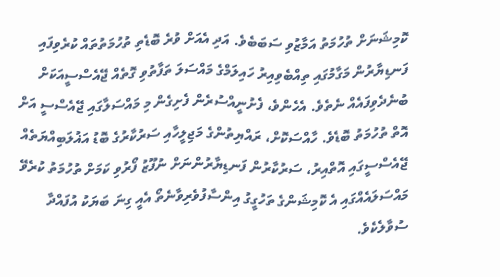ކޮމިޝަނަށް ތުހުމަތު އަމާޒުވި ސަބަބެވެ. އަދި އެއަށް ވުރެ ބޮޑެތި ތުހުމަތުތައް ކުރެވިފައި ފަނޑިޔާރުން މަގާމުގައި ތިއްބެވިއިރު ހައިލަމްގެ މައްސަލަ ތަފާތުވި ގޮތެއް ޖޭއެސްސީއަކަށް ބުނެދެވިފައެއް ނެތެވެ. އެހެންވެ، ފެށުނީއްސުރެން ފެށިގެން މި މައްސަލާގައި ޖޭއެސްސީ އަށް އޮތް ތުހުމަތު ބޮޑެވެ. ހާއްސަކޮށް، ރައްޔިތުންގެ މަޖިލީހާއި ސަރުކާރުގެ ބޮޑު އަޣުލަބިއްޔަތެއް ޖޭއެސްސީގައި އޮތްއިރު، ސަރުކާރުން ފަނޑިޔާރުންނަށް ނުފޫޒު ފޯރުވި ކަމަށް ތުހުމަތު ކުރެވޭ މައްސަލައެއްގައި އެ ކޮމިޝަންގެ ތަހުގީގު އިންސާފުވެރިވާނެތޯ އެއީ ގިނަ ބަޔަކު އުފައްދާ ސުވާލެކެވެ.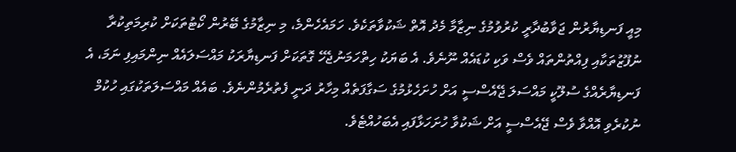މިއީ ފަނޑިޔާރުން ޖަވާބުދާރީ ކުރުވުމުގެ ނިޒާމާ މެދު އޮތް ޝަކުވާތަކެވެ. ހަމައެހެންމެ، މި ނިޒާމުގެ ބޭރުން ކޯޓުތަކަށް ކުރިމަތިކުރާ ނުފޫޒުތަކާއި ފިއްތުންތައް ވެސް ވަކި ކުޑައެއް ނޫނެވެ. އެ ބަޔަކު ހިތްހަމަނުޖެހޭ ގޮތަކަށް ފަނޑިޔާރަކު މައްސަލައެއް ނިންމައިފި ނަމަ، އެ ފަނޑިޔާރެއްގެ ސުލޫކީ މައްސަލަ ޖޭއެސްސީ އަށް ހުށަހެޅުމުގެ ސަގާފަތެއް މިހާރު ދަނީ ފެތުރެމުންނެވެ. ބައެއް މައްސަލަތަކުގައި ހުކުމް ނުކުރެވި އޮއްވާ ވެސް ޖޭއެސްސީ އަށް ޝަކުވާ ހުށަހަޅާފައި އެބަހުއްޓެވެ.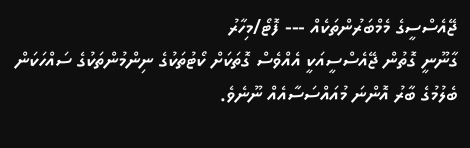ޖޭއެސްސީގެ މެމްބަރުންތަކެއް --- ފޮޓޯ/މިހާރު
ގާނޫނީ ގޮތުން ޖޭއެސްސީއަކީ އެއްވެސް ގޮތަކަށް ކޯޓުތަކުގެ ނިންމުންތަކުގެ ސައްހަކަން ބެލުމުގެ ބާރު އޮންނަ މުއައްސަސާއެއް ނޫނެވެ.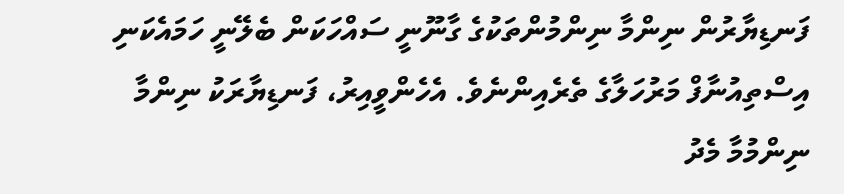ފަނޑިޔާރުން ނިންމާ ނިންމުންތަކުގެ ގާނޫނީ ސައްހަކަން ބެލޭނީ ހަމައެކަނި އިސްތިއުނާފް މަރުހަލާގެ ތެރެއިންނެވެ. އެހެންވީއިރު، ފަނޑިޔާރަކު ނިންމާ ނިންމުމާ މެދު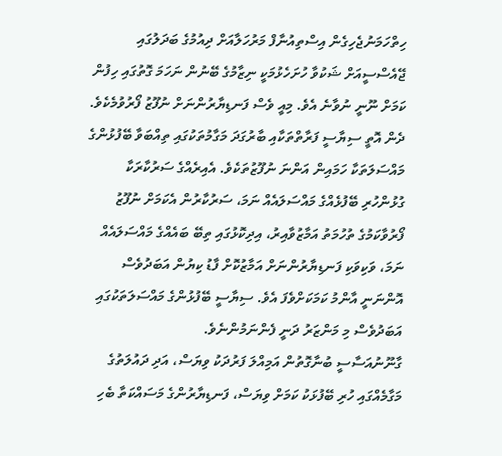ހިތްހަމަނުޖެހިގެން އިސްތިއުނާފް މަރުހަލާއަށް ދިއުމުގެ ބަދަލުގައި ޖޭއެސްސީއަށް ޝަކުވާ ހުށަހެޅުމަކީ ނިޒާމުގެ ބޭނުން ނަހަމަ ގޮތުގައި ހިފުން ކަމަށް ނޫނީ ނުވާނެ އެވެ. މިއީ ވެސް ފަނޑިޔާރުންނަށް ނުފޫޒު ފޯރުވުމެކެވެ.
ދެން އޮތީ ސިޔާސީ ފަރާތްތަކާއި ބާރުގަދަ މަގާމުތަކުގައި ތިއްބަވާ ބޭފުޅުންގެ މައްސަލަތަކާ ހަމައިން އަންނަ ނުފޫޒުތަކެވެ. އެއިރެއްގެ ސަރުކާރަކާ ގުޅުންހުރި ބޭފުޅެއްގެ މައްސަލައެއް ނަމަ، ސަރުކާރުން އެކަމަށް ނުފޫޒު ފޯރުވާކަމުގެ ތުހުމަތު އަމާޒުވާއިރު، އިދިކޮޅުގައި ތިބޭ ބައެއްގެ މައްސަލައެއް ނަމަ، ވަކިވަކި ފަނޑިޔާރުންނަށް އަމާޒުކޮށް ފާޑު ކިޔުން އަބަދުވެސް އޮންނަނީ އާންމު ކަމަކަށްވެފަ އެވެ. ސިޔާސީ ބޭފުޅުންގެ މައްސަލަތަކުގައި އަބަދުވެސް މި މަންޒަރު ދަނީ ފެންނަމުންނެވެ.
ގާނޫނުއަސާސީ ބުނާގޮތުން އަމިއްލަ ފަރުދަކު ވިޔަސް، އަދި ދައުލަތުގެ މަގާމެއްގައި ހުރި ބޭފުޅަކު ކަމަށް ވިޔަސް، ފަނޑިޔާރުންގެ މަސައްކަތާ ބެހި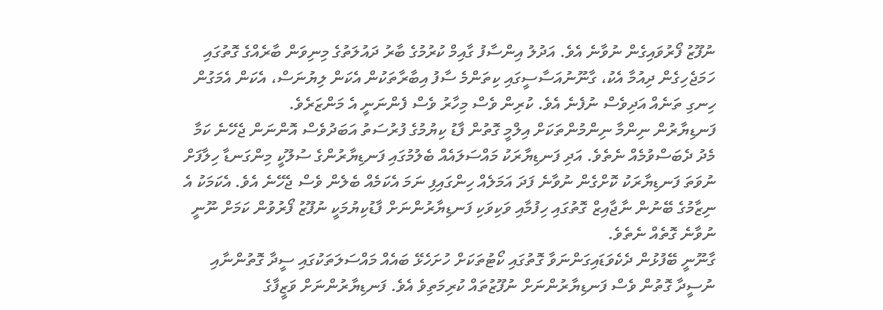ނުފޫޒު ފޯރުވައިގެން ނުވާނެ އެވެ. އަދުލު އިންސާފު ގާއިމް ކުރުމުގެ ބާރު ދައުލަތުގެ މިނިވަން ބާރެއްގެ ގޮތުގައި ހަމަޖެހިގެން ދިއުމާ އެކު، ގާނޫނުއަސާސީގައި ކިތަންމެ ސާފު އިބާރާތަކުން އެކަން ލިޔުނަސް، އެކަން އެމަގުން ހިނގި ތަނެއް އަދިވެސް ނުފެނެ އެވެ. ކުރިން ވެސް މިހާރު ވެސް ފެންނަނީ އެ މަންޒަރެވެ.
ފަނޑިޔާރުން ނިންމާ ނިންމުންތަކަށް އިލްމީ ގޮތުން ފާޑު ކިޔުމުގެ ފުރުސަތު އަބަދުވެސް އޮންނަން ޖެހޭނެ ކަމާ މެދު ދެބަސްވުމެއް ނެތެވެ. އަދި ފަނޑިޔާރަކު މައްސަލައެއް ބެލުމުގައި ފަނޑިޔާރުންގެ ސުލޫކީ މިންގަނޑާ ހިލާފަށް ނުވަތަ ފަނޑިޔާރަކު ކޮށްގެން ނުވާނެ ފަދަ އަމަލެއް ހިންގައިފި ނަމަ އެކަމެއް ބެލެން ވެސް ޖެހޭނެ އެވެ. އެކަމަކު އެ ނިޒާމުގެ ބޭނުން ނާޖާއިޒް ގޮތުގައި ހިފުމާއި ވަކިވަކި ފަނޑިޔާރުންނަށް ފާޑުކިޔުމަކީ ނުފޫޒު ފޯރުވުން ކަމަށް ނޫނީ ނުވާނެ ގޮތެއް ނެތެވެ.
ގާނޫނީ ބޭފުޅުން ދެކެވަޑައިގަންނަވާ ގޮތުގައި ކޯޓުތަކަށް ހުށަހެޅޭ ބައެއް މައްސަލަތަކުގައި ސީދާ ގޮތުންނާއި ނުސީދާ ގޮތުން ވެސް ފަނޑިޔާރުންނަށް ނުފޫޒުތައް ކުރިމަތިވެ އެވެ. ފަނޑިޔާރުންނަށް ވަޒީފާގެ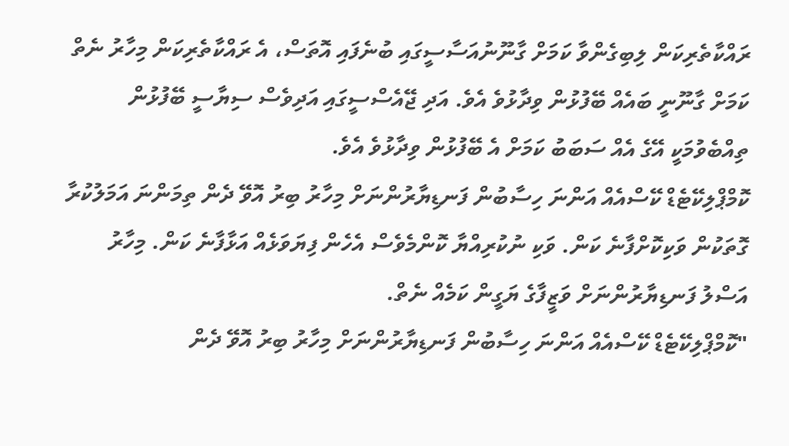ރައްކާތެރިކަން ލިބިގެންވާ ކަމަށް ގާނޫނުއަސާސީގައި ބުނެފައި އޮތަސް، އެ ރައްކާތެރިކަން މިހާރު ނެތް ކަމަށް ގާނޫނީ ބައެއް ބޭފުޅުން ވިދާޅުވެ އެވެ. އަދި ޖޭއެސްސީގައި އަދިވެސް ސިޔާސީ ބޭފުޅުން ތިއްބެވުމަކީ އޭގެ އެއް ސަބަބު ކަމަށް އެ ބޭފުޅުން ވިދާޅުވެ އެވެ.
ކޮމްޕްލިކޭޓެޑް ކޭސްއެއް އަންނަ ހިސާބުން ފަނޑިޔާރުންނަށް މިހާރު ބިރު އޮވޭ ދެން ތިމަންނަ އަމަލުކުރާ ގޮތަކުން ވަކިކޮށްފާނެ ކަން. ވަކި ނުކުރިއްޔާ ކޮންމެވެސް އެހެން ފިޔަވަޅެއް އަޅާފާނެ ކަން. މިހާރު އަސްލު ފަނޑިޔާރުންނަށް ވަޒީފާގެ ޔަގީން ކަމެއް ނެތް.
"ކޮމްޕްލިކޭޓެޑް ކޭސްއެއް އަންނަ ހިސާބުން ފަނޑިޔާރުންނަށް މިހާރު ބިރު އޮވޭ ދެން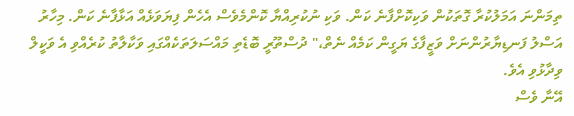ތިމަންނަ އަމަލުކުރާ ގޮތަކުން ވަކިކޮށްފާނެ ކަން. ވަކި ނުކުރިއްޔާ ކޮންމެވެސް އެހެން ފިޔަވަޅެއް އަޅާފާނެ ކަން. މިހާރު އަސްލު ފަނޑިޔާރުންނަށް ވަޒީފާގެ ޔަގީން ކަމެއް ނެތް،" ދުސްތޫރީ ބޮޑެތި މައްސަލަތަކެއްގައި ވަކާލާތު ކުރެއްވި އެ ވަކީލް ވިދާޅުވި އެވެ.
އޭނާ ވެސް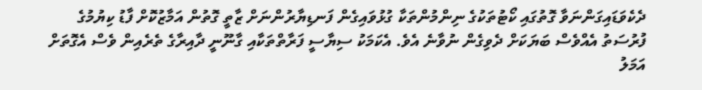ދެކެވަޑައިގަންނަވާ ގޮތުގައި ކޯޓުތަކުގެ ނިންމުންތަކާ ގުޅުވައިގެން ފަނޑިޔާރުންނަށް ޒާތީ ގޮތުން އަމާޒުކޮށް ފާޑު ކިޔުމުގެ ފުރުސަތު އެއްވެސް ބަޔަކަށް ދެވިގެން ނުވާނެ އެވެ. އެކަމަކު ސިޔާސީ ފަރާތްތަކާއި ގާނޫނީ ދާއިރާގެ ތެރެއިން ވެސް އެގޮތަށް އަމަލު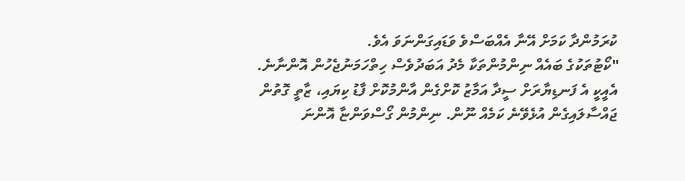ކުރަމުންދާ ކަމަށް އޭނާ އެއްބަސްވެ ވަޑައިގަންނަވަ އެވެ.
"ކޯޓުތަކުގެ ބައެއް ނިންމުންތަކާ މެދު އަބަދުވެސް ހިތްހަމަނުޖެހުން އޮންނާނެ. އެއީކީ އެ ފަނޑިޔާރަށް ސީދާ އަމާޒު ކޮށްގެން އާންމުކޮށް ފާޑު ކިޔައި، ޒާތީ ގޮތުން ޖައްސާލައިގެން އުޅެވޭނެ ކަމެއް ނޫން. ނިންމުން ގޯސްވަންޏާ އޮންނަ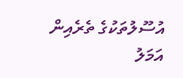އުސޫލުތަކުގެ ތެރެއިން އަމަލު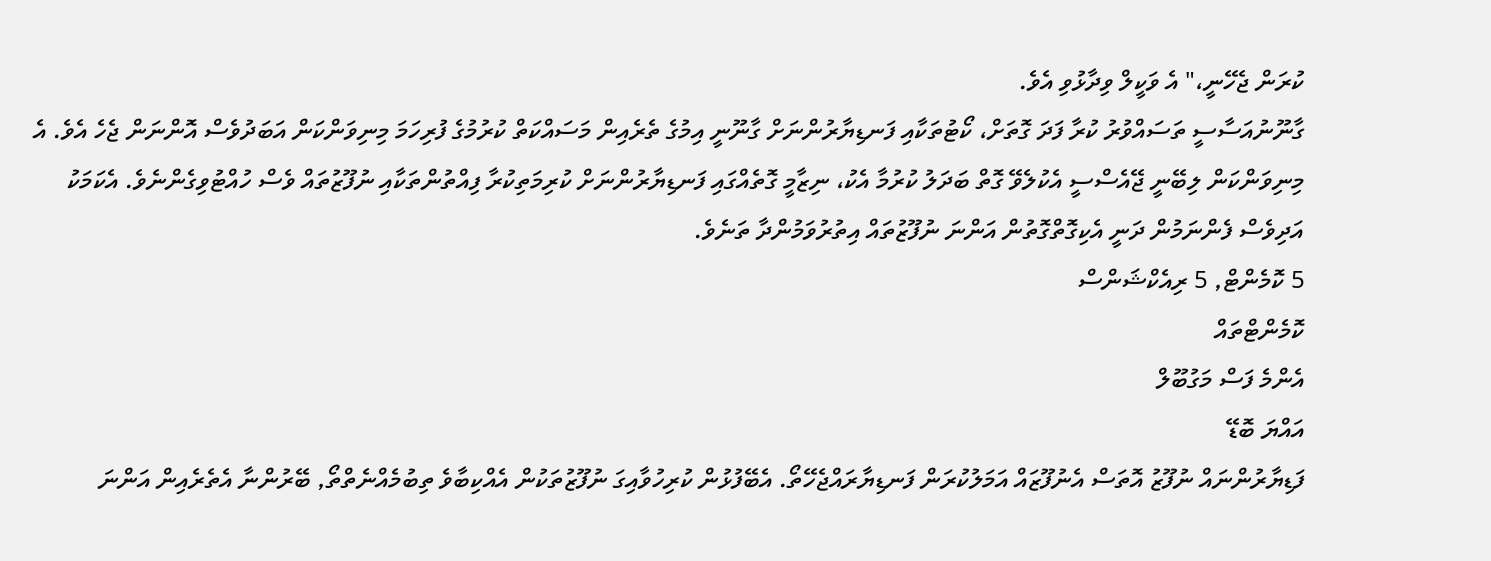ކުރަން ޖެހޭނީ،" އެ ވަކީލް ވިދާޅުވި އެވެ.
ގާނޫނުއަސާސީ ތަސައްވުރު ކުރާ ފަދަ ގޮތަށް، ކޯޓުތަކާއި ފަނޑިޔާރުންނަށް ގާނޫނީ އިމުގެ ތެރެއިން މަސައްކަތް ކުރުމުގެ ފުރިހަމަ މިނިވަންކަން އަބަދުވެސް އޮންނަން ޖެހެ އެވެ. އެ މިނިވަންކަން ލިބޭނީ ޖޭއެސްސީ އެކުލެވޭ ގޮތް ބަދަލު ކުރުމާ އެކު، ނިޒާމީ ގޮތެއްގައި ފަނޑިޔާރުންނަށް ކުރިމަތިކުރާ ފިއްތުންތަކާއި ނުފޫޒުތައް ވެސް ހުއްޓުވިގެންނެވެ. އެކަމަކު އަދިވެސް ފެންނަމުން ދަނީ އެކިގޮތްގޮތުން އަންނަ ނުފޫޒުތައް އިތުރުވަމުންދާ ތަނެވެ.
5 ކޮމެންޓް, 5 ރިއެކްޝަންސް
ކޮމެންޓްތައް
އެންމެ ފަސް މަގުބޫލް
އައްޔަ ބޮޑޭ
ފަޑިޔާރުންނައް ނުފޫޒު އޮތަސް އެނުފޫޒައް އަމަލުކުރަން ފަނޑިޔާރައްޖެހޭތޯ. އެބޭފުޅުން ކުރިހުވާއިގަ ނުފޫޒުތަކުން އެއްކިބާވެ ތިބުމެއްނެތްތޯ, ބޭރުންނާ އެތެރެއިން އަންނަ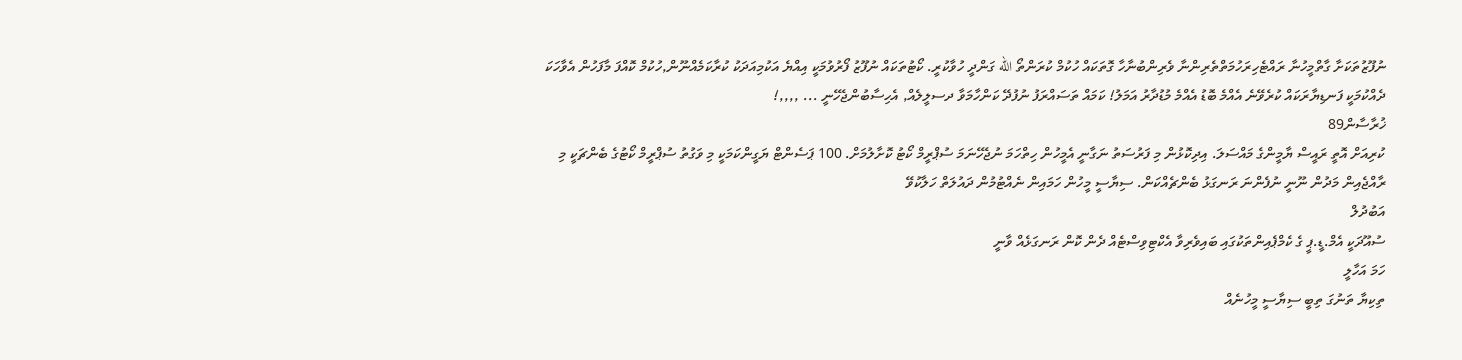ނުފޫޒުތަކަށާ ގާތްމީހުނާ ރައްޓެހިރަހުމަތްތެރިންނާ ވެރިންބުނާހާ ގޮތަކައް ހުކުމް ކުރަންތޯ الله ގަންދީ ހުވާކުރީ. ކޯޓުތަކައް ނުފޫޒު ފޯރުވުމަކީ އިއްޔެ އަކުމިއަދަކު ކުރާކަމެއްނޫން,ހުކުމް ކޮއްފަ މާފަހުން އެވާހަކަ ދެއްކުމަކީ ފަނޑިޔާރަކައް ކުރެވޭނެ އެއްމެ ބޮޑު އެއްމެ މުޑުދާރު އަމަލު! ކަމައް ތަސައްރަފު ނުފުދޭ ކަންހާމަވާ ދސލީލެއް, އެހިސާބުންޖެހޭނީ ... ,,,,!
ޚުރާސާން89
ކުރިއަށް އޮތީ ރައީސް ޔާމީންގެ މައްސަލަ. އިދިކޮޅުން މި ފަރުސަތު ނަގާނީ އެމީހުން ހިތްހަމަ ނުޖެހޭނަމަ ސުޕްރީމް ކޯޓު ކޮށާލުމަށް. 100 ޕަސެންޓް ޔަގީންކަމަކީ މި ވަގުތު ސުޕްރީމް ކޯޓުގެ ބެންޗަކީ މި ރާއްޖެއިން މަދުން ނޫނީ ނުފެންނަ ރަނގަޅު ބެންޗެއްކަން. ސިޔާސީ މީހުން ހަމައިން ނެއްޓުމުން ދައުލަތް ހަލާކުވޭ
އަބުދުލް
ސުއޫދަކީ އެމް.ޑީ.ޕީ ގެ ކެމްޕެއިންތަކުގައި ބައިވެރިވާ އެކްޓިވިސްޓެއް ދެން ކޮން ރަނގަޅެއް ވާނީ
ހަމަ އަހާލީ
ތިކިޔާ ތަނުގަ ތިބީ ސިޔާސީ މީހުނެއް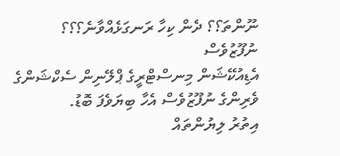ނޫންތަ؟؟ ދެން ކިހާ ރަނގަޅެއްވާނެ؟؟؟
ނުފޫޒުވެސް
އެޑިއުކޭޝަން މިނސްޓްރީގެ ޕްލޭނިން ސެކްޝަންގެ ވެރިންގެ ނުފޫޒުވެސް އެހާ ބިޔަވެފަ ބޮޑު.
އިތުރު ލިޔުންތައް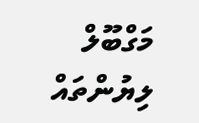މަގްބޫލް ލިޔުންތައް